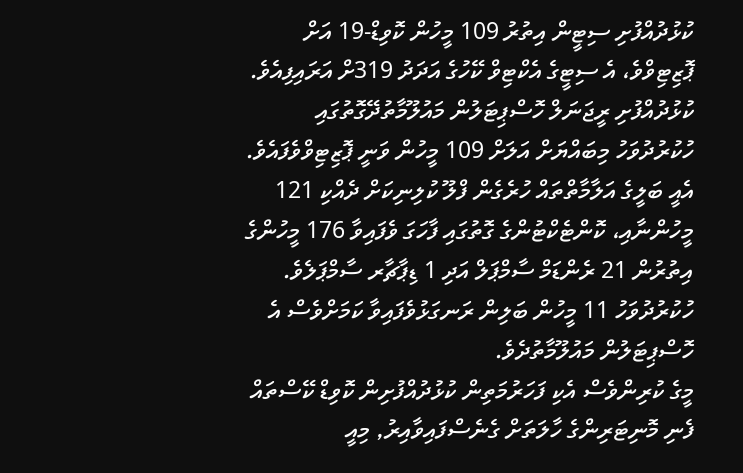ކުޅުދުއްފުށި ސިޓީން އިތުރު 109 މީހުން ކޮވިޑް-19 އަށް ޕޮޒިޓިވްވެ، އެ ސިޓީގެ އެކްޓިވް ކޭހުގެ އަދަދު 319ށް އަރައިފިއެވެ.
ކުޅުދުއްފުށި ރީޖަނަލް ހޮސްޕިޓަލުން މައުލޫމާތުދޭގޮތުގައި ހުކުރުދުވަހު މިބައްޔަށް އަލަށް 109 މީހުން ވަނީ ޕޮޒިޓިވްވެފައެވެ. އެއީ ބަލީގެ އަލާމާތްތައް ހުރެގެން ފްލޫ ކުލިނިކަށް ދެއްކި 121 މީހުންނާއި، ކޮންޓެކްޓުންގެ ގޮތުގައި ފާހަގަ ވެފައިވާ 176 މީހުންގެ އިތުރުން 21 ރެންޑަމް ސާމްޕަލް އަދި 1 ޑިޕާޗާރ ސާމްޕަލެވެ. ހުކުރުދުވަހު 11 މީހުން ބަލިން ރަނގަޅުވެފައިވާ ކަމަށްވެސް އެ ހޮސްޕިޓަލުން މައުލޫމާތުދެވެ.
މީގެ ކުރިންވެސް އެކި ފަހަރުމަތިން ކުޅުދުއްފުށިން ކޮވިޑް ކޭސްތައް ފެނި މޮނިޓަރިންގެ ހާލަތަށް ގެނެސްފައިވާއިރު, މިއީ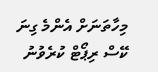މިހާތަނަށް އެންމެ ގިނަ ކޭސް ރިޕޯޓް ކުރެވުނު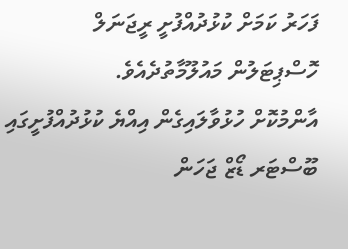ފަހަރު ކަމަށް ކުޅުދުއްފުށީ ރީޖަނަލް ހޮސްޕިޓަލުން މައުލޫމާތުދެއެވެ.
އާންމުކޮށް ހުޅުވާލައިގެން އިއްޔެ ކުޅުދުއްފުށީގައި ބޫސްޓަރ ޑޯޒް ޖަހަން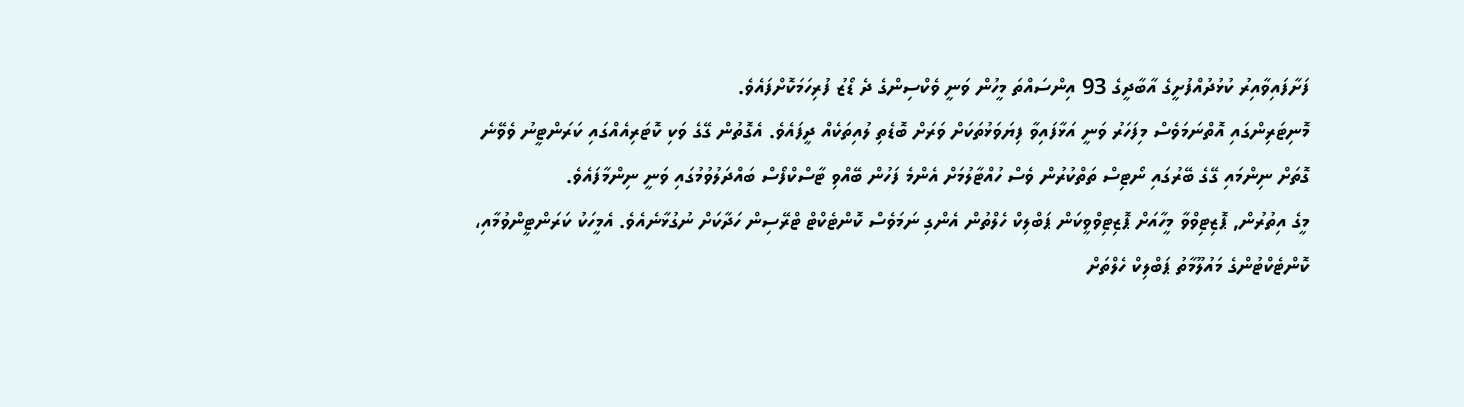ފަށާފައިވާއިރު ކުޅުދުއްފުށީގެ އާބާދީގެ 93 އިންސައްތަ މީހުން ވަނީ ވެކްސިންގެ ދެ ޑޯޒު ފުރިހަމަކޮށްފައެވެ.
މޮނިޓަރިންގައި އޮތްނަމަވެސް މިފަހަރު ވަނީ އަޅާފައިވާ ފިޔަވަޅުތަކަށް ވަރަށް ބޮޑެތި ލުއިތަކެއް ދީފައެވެ. އެގޮތުން ގޭގެ ވަކި ކޮޓަރިއެއްގައި ކަރަންޓީނު ވެވޭނެ ގޮތަށް ނިންމައި ގޭގެ ބޭރުގައި ނޯޓިސް ތަތްކުރުން ވެސް ހުއްޓާލުމަށް އެންމެ ފަހުން ބޭއްވި ޓާސްކްފޯސް ބައްދަލުވުމުގައި ވަނީ ނިންމާފައެވެ.
މީގެ އިތުރުން, ޕޮޒިޓިވްވާ މީހާއަށް ޕޮޒިޓިވްވީކަން ޕަބްލިކް ހެލްތުން އެންގި ނަމަވެސް ކޮންޓެކްޓް ޓްރޭސިން ހަދާކަށް ނުގުޅާނެއެވެ. އެމީހަކު ކަރަންޓީންވުމާއި، ކޮންޓެކްޓުންގެ މައުލޫމާތު ޕަބްލިކް ހެލްތަށް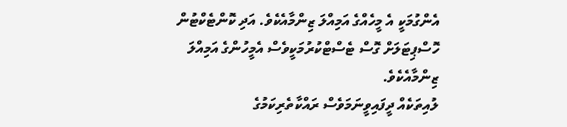އެންގުމަކީ އެ މީހެއްގެ އަމިއްލަ ޒިންމާއެކެވެ. އަދި ކޮންޓެކްޓުން ހޮސްޕިޓަލަށް ގޮސް ޓެސްޓްކުރުމަކީވެސް އެމީހުންގެ އަމިއްލަ ޒިންމާއެކެވެ.
ލުއިތަކެއް ދީފައިވީނަމަވެސް ރައްކާތެރިކަމުގެ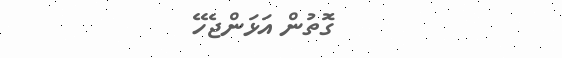ގޮތުން އަޅަންޖެހޭ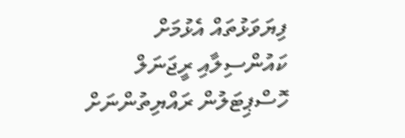ފިޔަވަޅުތައް އެޅުމަށް ކައުންސިލާއި ރީޖަނަލް ހޮސްޕިޓަލުން ރައްޔިތުންނަށް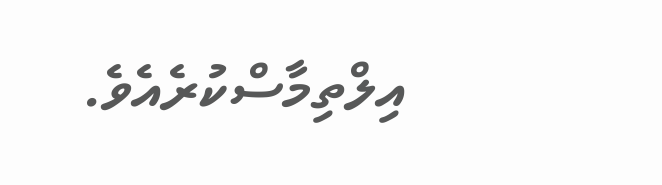އިލްތިމާސްކުރެއެވެ.